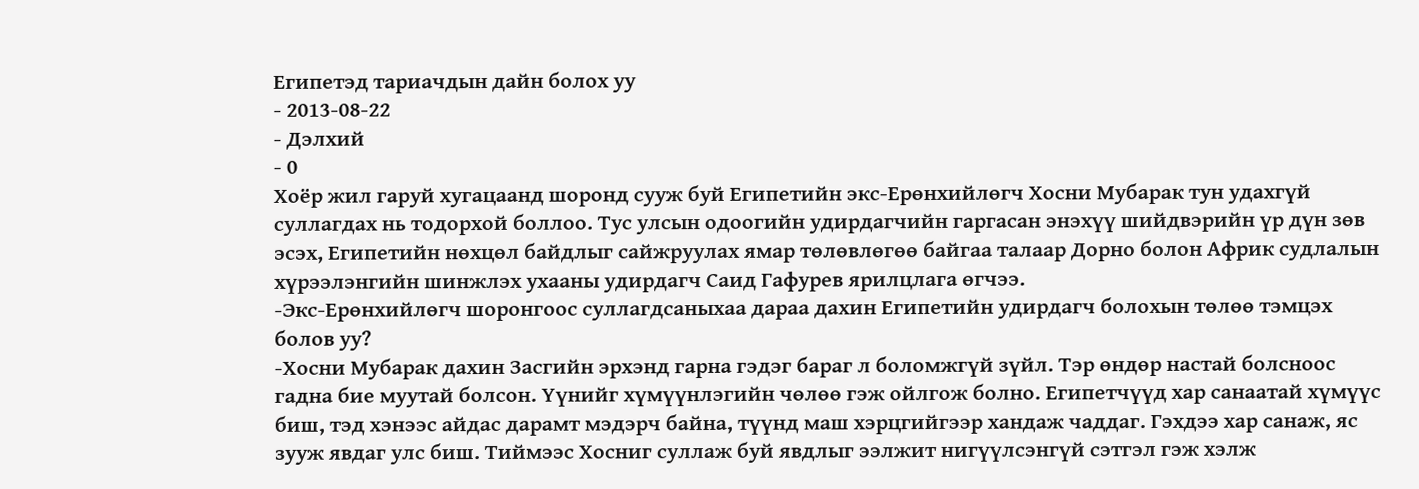Египетэд тариачдын дайн болох уу
- 2013-08-22
- Дэлхий
- 0
Хоёр жил гаруй хугацаанд шоронд сууж буй Египетийн экс-Ерөнхийлөгч Хосни Мубарак тун удахгүй суллагдах нь тодорхой боллоо. Тус улсын одоогийн удирдагчийн гаргасан энэхүү шийдвэрийн үр дүн зөв эсэх, Египетийн нөхцөл байдлыг сайжруулах ямар төлөвлөгөө байгаа талаар Дорно болон Африк судлалын хүрээлэнгийн шинжлэх ухааны удирдагч Саид Гафурев ярилцлага өгчээ.
-Экс-Ерөнхийлөгч шоронгоос суллагдсаныхаа дараа дахин Египетийн удирдагч болохын төлөө тэмцэх болов уу?
-Хосни Мубарак дахин Засгийн эрхэнд гарна гэдэг бараг л боломжгүй зүйл. Тэр өндөр настай болсноос гадна бие муутай болсон. Үүнийг хүмүүнлэгийн чөлөө гэж ойлгож болно. Египетчүүд хар санаатай хүмүүс биш, тэд хэнээс айдас дарамт мэдэрч байна, түүнд маш хэрцгийгээр хандаж чаддаг. Гэхдээ хар санаж, яс зууж явдаг улс биш. Тиймээс Хосниг суллаж буй явдлыг ээлжит нигүүлсэнгүй сэтгэл гэж хэлж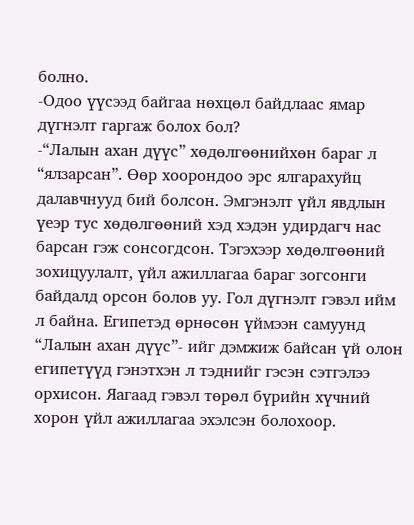болно.
-Одоо үүсээд байгаа нөхцөл байдлаас ямар дүгнэлт гаргаж болох бол?
-“Лалын ахан дүүс” хөдөлгөөнийхөн бараг л “ялзарсан”. Өөр хоорондоо эрс ялгарахуйц далавчнууд бий болсон. Эмгэнэлт үйл явдлын үеэр тус хөдөлгөөний хэд хэдэн удирдагч нас барсан гэж сонсогдсон. Тэгэхээр хөдөлгөөний зохицуулалт, үйл ажиллагаа бараг зогсонги байдалд орсон болов уу. Гол дүгнэлт гэвэл ийм л байна. Египетэд өрнөсөн үймээн самуунд “Лалын ахан дүүс”- ийг дэмжиж байсан үй олон египетүүд гэнэтхэн л тэднийг гэсэн сэтгэлээ орхисон. Яагаад гэвэл төрөл бүрийн хүчний хорон үйл ажиллагаа эхэлсэн болохоор.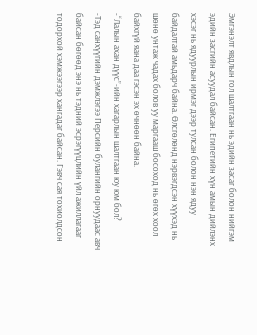Эмгэнэлт явдлын гол шалтгаан нь эдийн засаг болон нийгэм эдийн засгийн асуудал байсан. Египетийн хүн амын дийлэнх хэсэг нь ядуурлын ирмэг дээр тулсан болон нэн ядуу байдалтай амьдарч байна. Өлсгөлөнд нэрвэгдсэн хүүхэд нь шөнө унтаж чадах болов уу маргааш босоход нь өгөх хоол байхгүй яана даа гэсэн эх өчнөөн байна.
-“Лалын ахан дүүс”-ийн хагарлын шалтгаан юу юм бол?
-Тэд санхүүгийн дэмжлэгээ Персийн булангийн орнуудаас авч байсан бөгөөд энэ нь тэдний эсрэгүүцлийн үйл ажиллагааг тодорхой хэмжээгээр хангадаг байсан. Гэвч сая тохиолдсон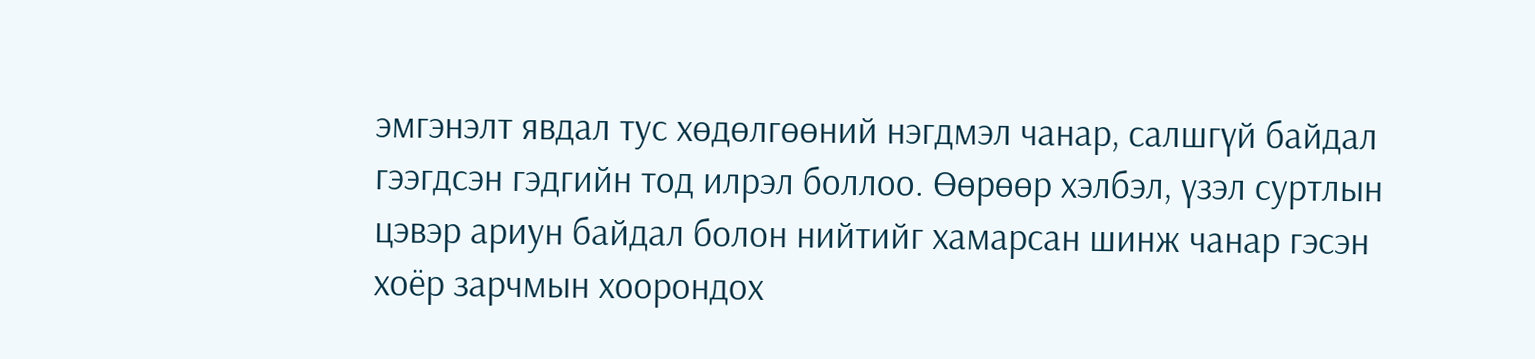эмгэнэлт явдал тус хөдөлгөөний нэгдмэл чанар, салшгүй байдал гээгдсэн гэдгийн тод илрэл боллоо. Өөрөөр хэлбэл, үзэл суртлын цэвэр ариун байдал болон нийтийг хамарсан шинж чанар гэсэн хоёр зарчмын хоорондох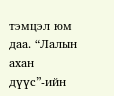тэмцэл юм даа. “Лалын ахан дүүс”-ийн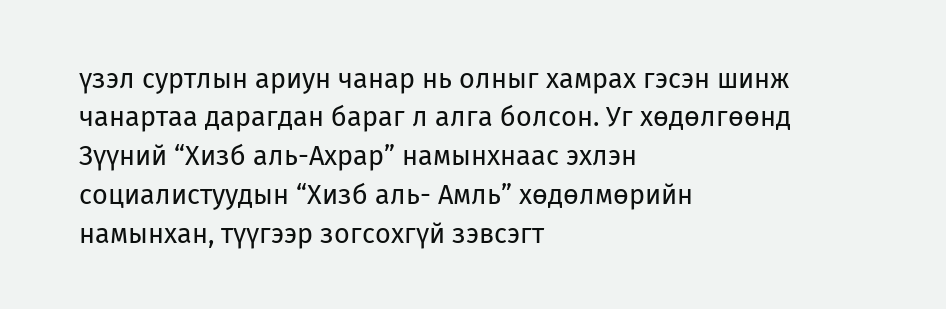үзэл суртлын ариун чанар нь олныг хамрах гэсэн шинж чанартаа дарагдан бараг л алга болсон. Уг хөдөлгөөнд Зүүний “Хизб аль-Ахрар” намынхнаас эхлэн социалистуудын “Хизб аль- Амль” хөдөлмөрийн намынхан, түүгээр зогсохгүй зэвсэгт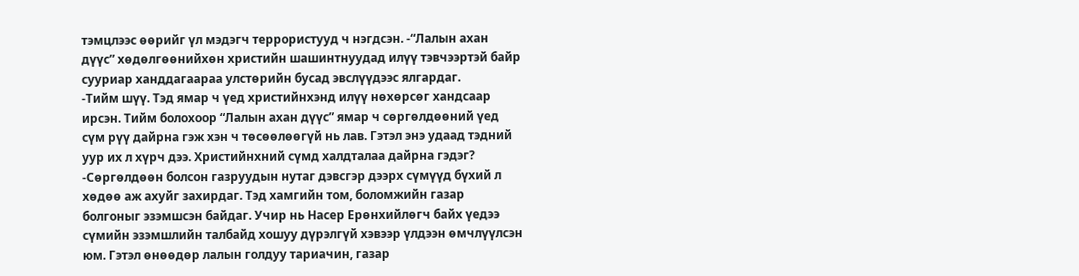тэмцлээс өөрийг үл мэдэгч террористууд ч нэгдсэн. -“Лалын ахан дүүс” хөдөлгөөнийхөн христийн шашинтнуудад илүү тэвчээртэй байр сууриар ханддагаараа улстөрийн бусад эвслүүдээс ялгардаг.
-Тийм шүү. Тэд ямар ч үед христийнхэнд илүү нөхөрсөг хандсаар ирсэн. Тийм болохоор “Лалын ахан дүүс” ямар ч сөргөлдөөний үед сүм рүү дайрна гэж хэн ч төсөөлөөгүй нь лав. Гэтэл энэ удаад тэдний уур их л хүрч дээ. Христийнхний сүмд халдталаа дайрна гэдэг?
-Сөргөлдөөн болсон газруудын нутаг дэвсгэр дээрх сүмүүд бүхий л хөдөө аж ахуйг захирдаг. Тэд хамгийн том, боломжийн газар болгоныг эзэмшсэн байдаг. Учир нь Насер Ерөнхийлөгч байх үедээ сүмийн эзэмшлийн талбайд хошуу дүрэлгүй хэвээр үлдээн өмчлүүлсэн юм. Гэтэл өнөөдөр лалын голдуу тариачин, газар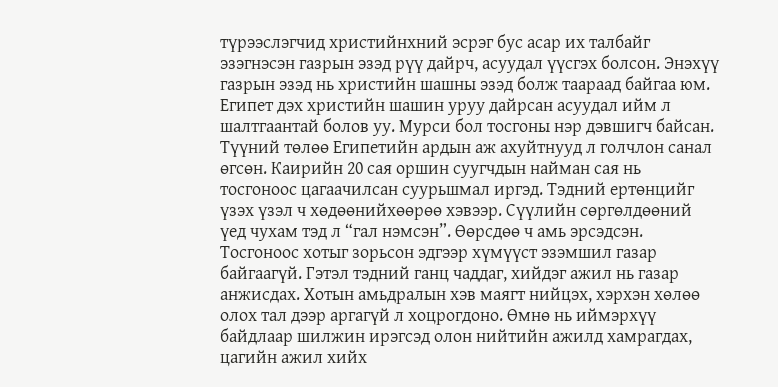түрээслэгчид христийнхний эсрэг бус асар их талбайг эзэгнэсэн газрын эзэд рүү дайрч, асуудал үүсгэх болсон. Энэхүү газрын эзэд нь христийн шашны эзэд болж таараад байгаа юм. Египет дэх христийн шашин уруу дайрсан асуудал ийм л шалтгаантай болов уу. Мурси бол тосгоны нэр дэвшигч байсан. Түүний төлөө Египетийн ардын аж ахуйтнууд л голчлон санал өгсөн. Каирийн 20 сая оршин суугчдын найман сая нь тосгоноос цагаачилсан суурьшмал иргэд. Тэдний ертөнцийг үзэх үзэл ч хөдөөнийхөөрөө хэвээр. Сүүлийн сөргөлдөөний үед чухам тэд л “гал нэмсэн”. Өөрсдөө ч амь эрсэдсэн. Тосгоноос хотыг зорьсон эдгээр хүмүүст эзэмшил газар байгаагүй. Гэтэл тэдний ганц чаддаг, хийдэг ажил нь газар анжисдах. Хотын амьдралын хэв маягт нийцэх, хэрхэн хөлөө олох тал дээр аргагүй л хоцрогдоно. Өмнө нь иймэрхүү байдлаар шилжин ирэгсэд олон нийтийн ажилд хамрагдах, цагийн ажил хийх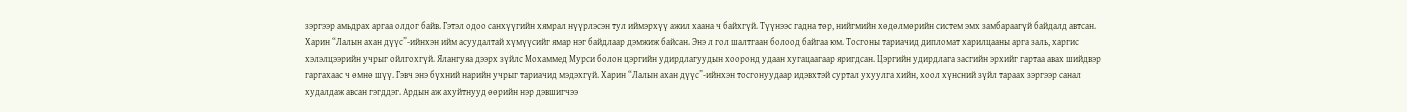зэргээр амьдрах аргаа олдог байв. Гэтэл одоо санхүүгийн хямрал нүүрлэсэн тул иймэрхүү ажил хаана ч байхгүй. Түүнээс гадна төр, нийгмийн хөдөлмөрийн систем эмх замбараагүй байдалд автсан. Харин “Лалын ахан дүүс”-ийнхэн ийм асуудалтай хүмүүсийг ямар нэг байдлаар дэмжиж байсан. Энэ л гол шалтгаан болоод байгаа юм. Тосгоны тариачид дипломат харилцааны арга заль, харгис хэлэлцээрийн учрыг ойлгохгүй. Ялангуяа дээрх зүйлс Мохаммед Мурси болон цэргийн удирдлагуудын хооронд удаан хугацаагаар яригдсан. Цэргийн удирдлага засгийн эрхийг гартаа авах шийдвэр гаргахаас ч өмнө шүү. Гэвч энэ бүхний нарийн учрыг тариачид мэдэхгүй. Харин “Лалын ахан дүүс”-ийнхэн тосгонуудаар идэвхтэй суртал ухуулга хийн, хоол хүнсний зүйл тараах зэргээр санал худалдаж авсан гэгддэг. Ардын аж ахуйтнууд өөрийн нэр дэвшигчээ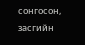сонгосон, засгийн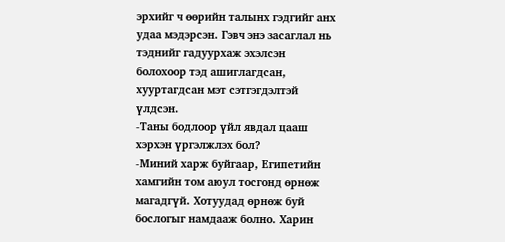эрхийг ч өөрийн талынх гэдгийг анх удаа мэдэрсэн. Гэвч энэ засаглал нь тэднийг гадуурхаж эхэлсэн болохоор тэд ашиглагдсан, хууртагдсан мэт сэтгэгдэлтэй үлдсэн.
-Таны бодлоор үйл явдал цааш хэрхэн үргэлжлэх бол?
-Миний харж буйгаар, Египетийн хамгийн том аюул тосгонд өрнөж магадгүй. Хотуудад өрнөж буй бослогыг намдааж болно. Харин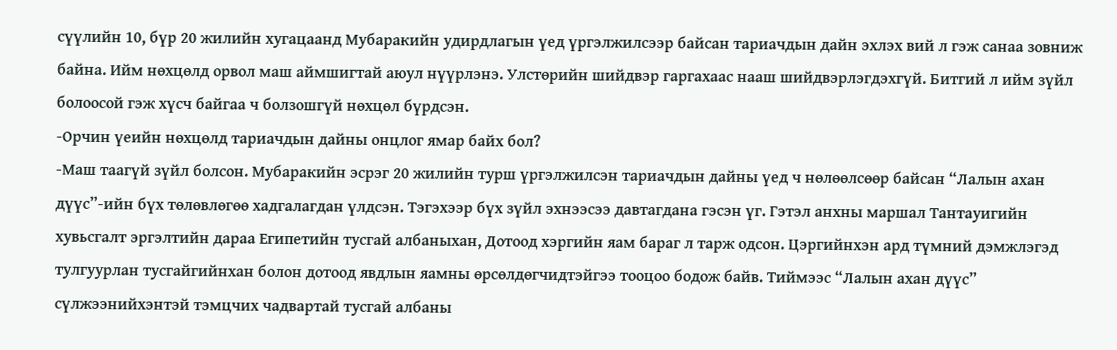сүүлийн 10, бүр 20 жилийн хугацаанд Мубаракийн удирдлагын үед үргэлжилсээр байсан тариачдын дайн эхлэх вий л гэж санаа зовниж байна. Ийм нөхцөлд орвол маш аймшигтай аюул нүүрлэнэ. Улстөрийн шийдвэр гаргахаас нааш шийдвэрлэгдэхгүй. Битгий л ийм зүйл болоосой гэж хүсч байгаа ч болзошгүй нөхцөл бүрдсэн.
-Орчин үеийн нөхцөлд тариачдын дайны онцлог ямар байх бол?
-Маш таагүй зүйл болсон. Мубаракийн эсрэг 20 жилийн турш үргэлжилсэн тариачдын дайны үед ч нөлөөлсөөр байсан “Лалын ахан дүүс”-ийн бүх төлөвлөгөө хадгалагдан үлдсэн. Тэгэхээр бүх зүйл эхнээсээ давтагдана гэсэн үг. Гэтэл анхны маршал Тантауигийн хувьсгалт эргэлтийн дараа Египетийн тусгай албаныхан, Дотоод хэргийн яам бараг л тарж одсон. Цэргийнхэн ард түмний дэмжлэгэд тулгуурлан тусгайгийнхан болон дотоод явдлын яамны өрсөлдөгчидтэйгээ тооцоо бодож байв. Тиймээс “Лалын ахан дүүс” сүлжээнийхэнтэй тэмцчих чадвартай тусгай албаны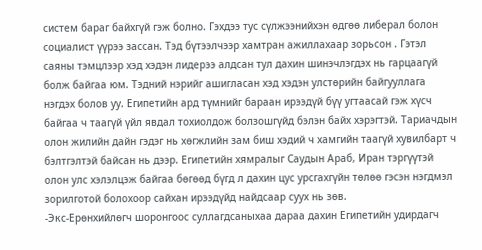систем бараг байхгүй гэж болно. Гэхдээ тус сүлжээнийхэн өдгөө либерал болон социалист үүрээ зассан. Тэд бүтээлчээр хамтран ажиллахаар зорьсон . Гэтэл саяны тэмцлээр хэд хэдэн лидерээ алдсан тул дахин шинэчлэгдэх нь гарцаагүй болж байгаа юм. Тэдний нэрийг ашигласан хэд хэдэн улстөрийн байгууллага нэгдэх болов уу. Египетийн ард түмнийг бараан ирээдүй бүү угтаасай гэж хүсч байгаа ч таагүй үйл явдал тохиолдож болзошгүйд бэлэн байх хэрэгтэй. Тариачдын олон жилийн дайн гэдэг нь хөгжлийн зам биш хэдий ч хамгийн таагүй хувилбарт ч бэлтгэлтэй байсан нь дээр. Египетийн хямралыг Саудын Араб, Иран тэргүүтэй олон улс хэлэлцэж байгаа бөгөөд бүгд л дахин цус урсгахгүйн төлөө гэсэн нэгдмэл зорилготой болохоор сайхан ирээдүйд найдсаар суух нь зөв.
-Экс-Ерөнхийлөгч шоронгоос суллагдсаныхаа дараа дахин Египетийн удирдагч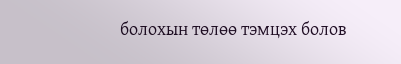болохын төлөө тэмцэх болов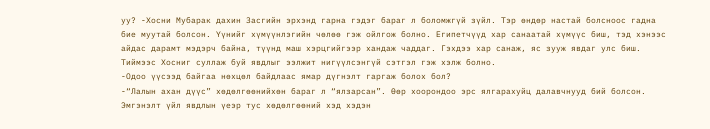уу? -Хосни Мубарак дахин Засгийн эрхэнд гарна гэдэг бараг л боломжгүй зүйл. Тэр өндөр настай болсноос гадна бие муутай болсон. Үүнийг хүмүүнлэгийн чөлөө гэж ойлгож болно. Египетчүүд хар санаатай хүмүүс биш, тэд хэнээс айдас дарамт мэдэрч байна, түүнд маш хэрцгийгээр хандаж чаддаг. Гэхдээ хар санаж, яс зууж явдаг улс биш. Тиймээс Хосниг суллаж буй явдлыг ээлжит нигүүлсэнгүй сэтгэл гэж хэлж болно.
-Одоо үүсээд байгаа нөхцөл байдлаас ямар дүгнэлт гаргаж болох бол?
-“Лалын ахан дүүс” хөдөлгөөнийхөн бараг л “ялзарсан”. Өөр хоорондоо эрс ялгарахуйц далавчнууд бий болсон. Эмгэнэлт үйл явдлын үеэр тус хөдөлгөөний хэд хэдэн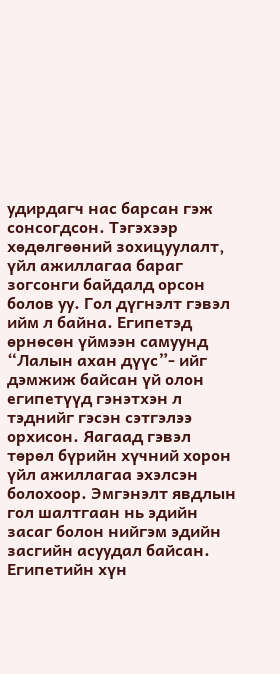удирдагч нас барсан гэж сонсогдсон. Тэгэхээр хөдөлгөөний зохицуулалт, үйл ажиллагаа бараг зогсонги байдалд орсон болов уу. Гол дүгнэлт гэвэл ийм л байна. Египетэд өрнөсөн үймээн самуунд “Лалын ахан дүүс”- ийг дэмжиж байсан үй олон египетүүд гэнэтхэн л тэднийг гэсэн сэтгэлээ орхисон. Яагаад гэвэл төрөл бүрийн хүчний хорон үйл ажиллагаа эхэлсэн болохоор. Эмгэнэлт явдлын гол шалтгаан нь эдийн засаг болон нийгэм эдийн засгийн асуудал байсан. Египетийн хүн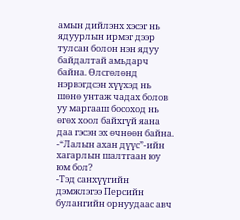амын дийлэнх хэсэг нь ядуурлын ирмэг дээр тулсан болон нэн ядуу байдалтай амьдарч байна. Өлсгөлөнд нэрвэгдсэн хүүхэд нь шөнө унтаж чадах болов уу маргааш босоход нь өгөх хоол байхгүй яана даа гэсэн эх өчнөөн байна.
-“Лалын ахан дүүс”-ийн хагарлын шалтгаан юу юм бол?
-Тэд санхүүгийн дэмжлэгээ Персийн булангийн орнуудаас авч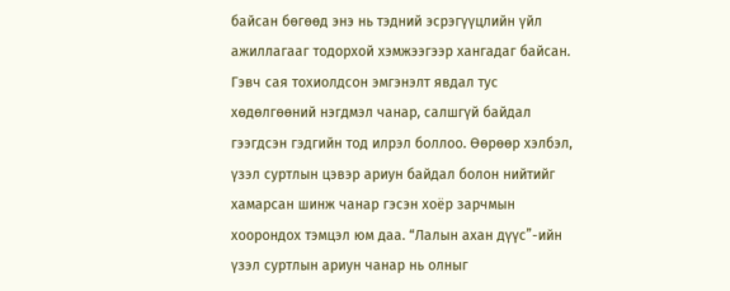байсан бөгөөд энэ нь тэдний эсрэгүүцлийн үйл ажиллагааг тодорхой хэмжээгээр хангадаг байсан. Гэвч сая тохиолдсон эмгэнэлт явдал тус хөдөлгөөний нэгдмэл чанар, салшгүй байдал гээгдсэн гэдгийн тод илрэл боллоо. Өөрөөр хэлбэл, үзэл суртлын цэвэр ариун байдал болон нийтийг хамарсан шинж чанар гэсэн хоёр зарчмын хоорондох тэмцэл юм даа. “Лалын ахан дүүс”-ийн үзэл суртлын ариун чанар нь олныг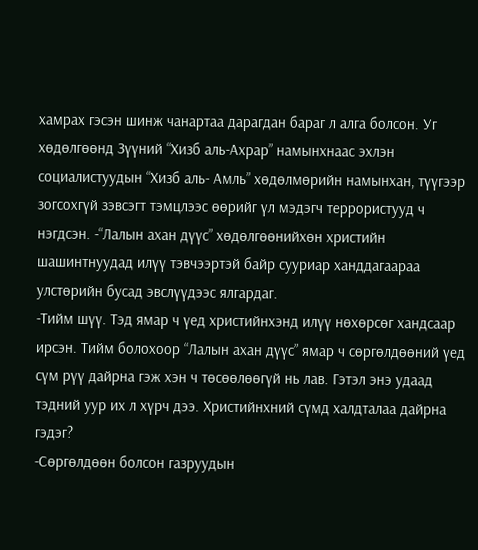хамрах гэсэн шинж чанартаа дарагдан бараг л алга болсон. Уг хөдөлгөөнд Зүүний “Хизб аль-Ахрар” намынхнаас эхлэн социалистуудын “Хизб аль- Амль” хөдөлмөрийн намынхан, түүгээр зогсохгүй зэвсэгт тэмцлээс өөрийг үл мэдэгч террористууд ч нэгдсэн. -“Лалын ахан дүүс” хөдөлгөөнийхөн христийн шашинтнуудад илүү тэвчээртэй байр сууриар ханддагаараа улстөрийн бусад эвслүүдээс ялгардаг.
-Тийм шүү. Тэд ямар ч үед христийнхэнд илүү нөхөрсөг хандсаар ирсэн. Тийм болохоор “Лалын ахан дүүс” ямар ч сөргөлдөөний үед сүм рүү дайрна гэж хэн ч төсөөлөөгүй нь лав. Гэтэл энэ удаад тэдний уур их л хүрч дээ. Христийнхний сүмд халдталаа дайрна гэдэг?
-Сөргөлдөөн болсон газруудын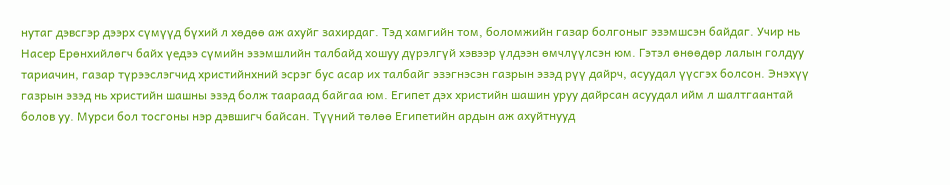нутаг дэвсгэр дээрх сүмүүд бүхий л хөдөө аж ахуйг захирдаг. Тэд хамгийн том, боломжийн газар болгоныг эзэмшсэн байдаг. Учир нь Насер Ерөнхийлөгч байх үедээ сүмийн эзэмшлийн талбайд хошуу дүрэлгүй хэвээр үлдээн өмчлүүлсэн юм. Гэтэл өнөөдөр лалын голдуу тариачин, газар түрээслэгчид христийнхний эсрэг бус асар их талбайг эзэгнэсэн газрын эзэд рүү дайрч, асуудал үүсгэх болсон. Энэхүү газрын эзэд нь христийн шашны эзэд болж таараад байгаа юм. Египет дэх христийн шашин уруу дайрсан асуудал ийм л шалтгаантай болов уу. Мурси бол тосгоны нэр дэвшигч байсан. Түүний төлөө Египетийн ардын аж ахуйтнууд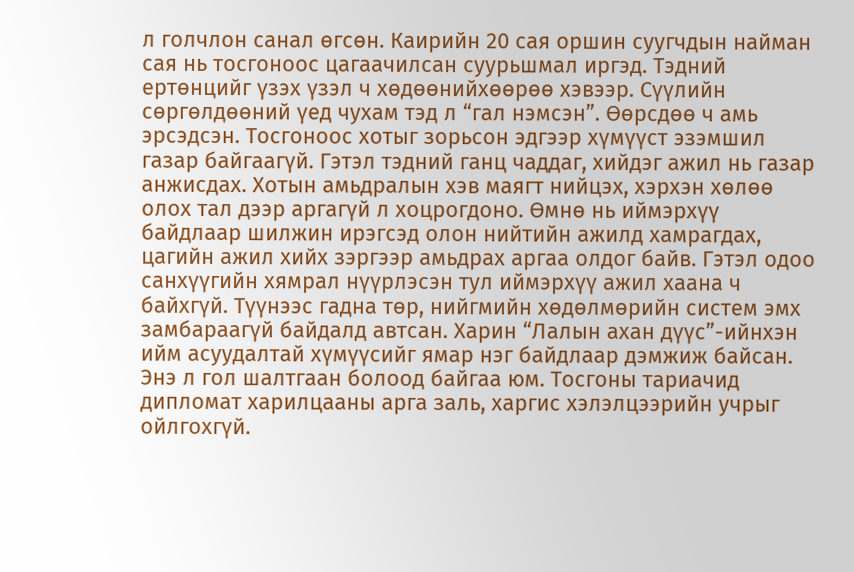л голчлон санал өгсөн. Каирийн 20 сая оршин суугчдын найман сая нь тосгоноос цагаачилсан суурьшмал иргэд. Тэдний ертөнцийг үзэх үзэл ч хөдөөнийхөөрөө хэвээр. Сүүлийн сөргөлдөөний үед чухам тэд л “гал нэмсэн”. Өөрсдөө ч амь эрсэдсэн. Тосгоноос хотыг зорьсон эдгээр хүмүүст эзэмшил газар байгаагүй. Гэтэл тэдний ганц чаддаг, хийдэг ажил нь газар анжисдах. Хотын амьдралын хэв маягт нийцэх, хэрхэн хөлөө олох тал дээр аргагүй л хоцрогдоно. Өмнө нь иймэрхүү байдлаар шилжин ирэгсэд олон нийтийн ажилд хамрагдах, цагийн ажил хийх зэргээр амьдрах аргаа олдог байв. Гэтэл одоо санхүүгийн хямрал нүүрлэсэн тул иймэрхүү ажил хаана ч байхгүй. Түүнээс гадна төр, нийгмийн хөдөлмөрийн систем эмх замбараагүй байдалд автсан. Харин “Лалын ахан дүүс”-ийнхэн ийм асуудалтай хүмүүсийг ямар нэг байдлаар дэмжиж байсан. Энэ л гол шалтгаан болоод байгаа юм. Тосгоны тариачид дипломат харилцааны арга заль, харгис хэлэлцээрийн учрыг ойлгохгүй.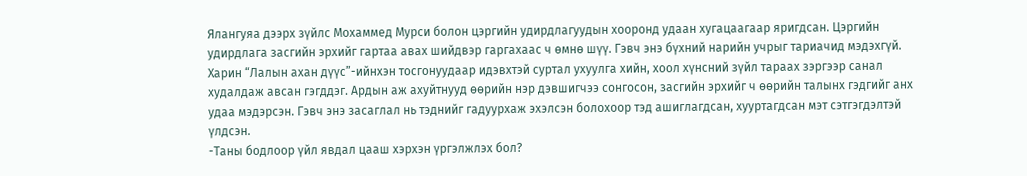Ялангуяа дээрх зүйлс Мохаммед Мурси болон цэргийн удирдлагуудын хооронд удаан хугацаагаар яригдсан. Цэргийн удирдлага засгийн эрхийг гартаа авах шийдвэр гаргахаас ч өмнө шүү. Гэвч энэ бүхний нарийн учрыг тариачид мэдэхгүй. Харин “Лалын ахан дүүс”-ийнхэн тосгонуудаар идэвхтэй суртал ухуулга хийн, хоол хүнсний зүйл тараах зэргээр санал худалдаж авсан гэгддэг. Ардын аж ахуйтнууд өөрийн нэр дэвшигчээ сонгосон, засгийн эрхийг ч өөрийн талынх гэдгийг анх удаа мэдэрсэн. Гэвч энэ засаглал нь тэднийг гадуурхаж эхэлсэн болохоор тэд ашиглагдсан, хууртагдсан мэт сэтгэгдэлтэй үлдсэн.
-Таны бодлоор үйл явдал цааш хэрхэн үргэлжлэх бол?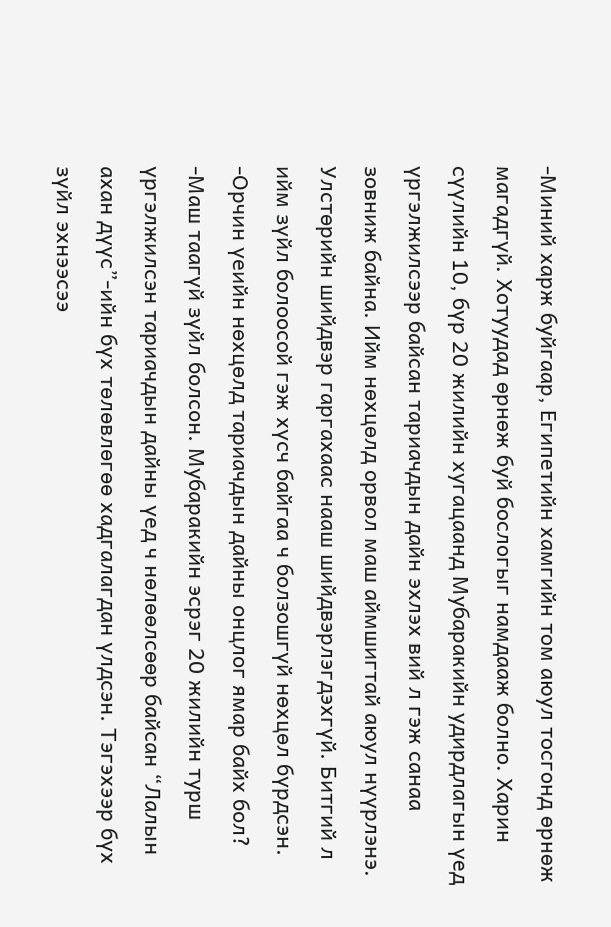-Миний харж буйгаар, Египетийн хамгийн том аюул тосгонд өрнөж магадгүй. Хотуудад өрнөж буй бослогыг намдааж болно. Харин сүүлийн 10, бүр 20 жилийн хугацаанд Мубаракийн удирдлагын үед үргэлжилсээр байсан тариачдын дайн эхлэх вий л гэж санаа зовниж байна. Ийм нөхцөлд орвол маш аймшигтай аюул нүүрлэнэ. Улстөрийн шийдвэр гаргахаас нааш шийдвэрлэгдэхгүй. Битгий л ийм зүйл болоосой гэж хүсч байгаа ч болзошгүй нөхцөл бүрдсэн.
-Орчин үеийн нөхцөлд тариачдын дайны онцлог ямар байх бол?
-Маш таагүй зүйл болсон. Мубаракийн эсрэг 20 жилийн турш үргэлжилсэн тариачдын дайны үед ч нөлөөлсөөр байсан “Лалын ахан дүүс”-ийн бүх төлөвлөгөө хадгалагдан үлдсэн. Тэгэхээр бүх зүйл эхнээсээ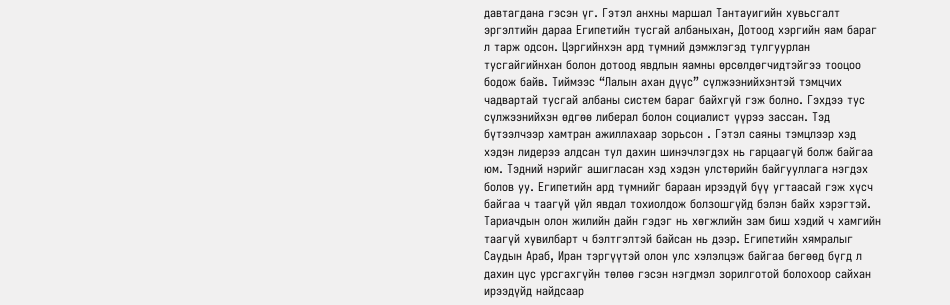давтагдана гэсэн үг. Гэтэл анхны маршал Тантауигийн хувьсгалт эргэлтийн дараа Египетийн тусгай албаныхан, Дотоод хэргийн яам бараг л тарж одсон. Цэргийнхэн ард түмний дэмжлэгэд тулгуурлан тусгайгийнхан болон дотоод явдлын яамны өрсөлдөгчидтэйгээ тооцоо бодож байв. Тиймээс “Лалын ахан дүүс” сүлжээнийхэнтэй тэмцчих чадвартай тусгай албаны систем бараг байхгүй гэж болно. Гэхдээ тус сүлжээнийхэн өдгөө либерал болон социалист үүрээ зассан. Тэд бүтээлчээр хамтран ажиллахаар зорьсон . Гэтэл саяны тэмцлээр хэд хэдэн лидерээ алдсан тул дахин шинэчлэгдэх нь гарцаагүй болж байгаа юм. Тэдний нэрийг ашигласан хэд хэдэн улстөрийн байгууллага нэгдэх болов уу. Египетийн ард түмнийг бараан ирээдүй бүү угтаасай гэж хүсч байгаа ч таагүй үйл явдал тохиолдож болзошгүйд бэлэн байх хэрэгтэй. Тариачдын олон жилийн дайн гэдэг нь хөгжлийн зам биш хэдий ч хамгийн таагүй хувилбарт ч бэлтгэлтэй байсан нь дээр. Египетийн хямралыг Саудын Араб, Иран тэргүүтэй олон улс хэлэлцэж байгаа бөгөөд бүгд л дахин цус урсгахгүйн төлөө гэсэн нэгдмэл зорилготой болохоор сайхан ирээдүйд найдсаар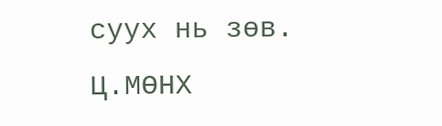суух нь зөв.
Ц.МӨНХ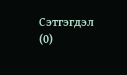Сэтгэгдэл (0)